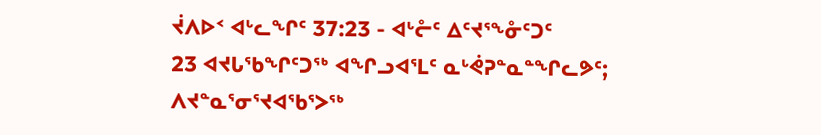ᔫᐱᐅᑉ ᐊᒡᓚᖏᑦ 37:23 - ᐊᒡᓔᑦ ᐃᑦᔪᕐᖕᓁᑦᑐᑦ
23 ᐊᔪᒐᖃᖏᑦᑐᖅ ᐊᖏᓗᐊᕐᒪᑦ ᓇᒡᕚᕈᓐᓇᓐᖏᓚᕗᑦ; ᐱᔪᓐᓇᕐᓂᕐᔪᐊᖃᕐᐳᖅ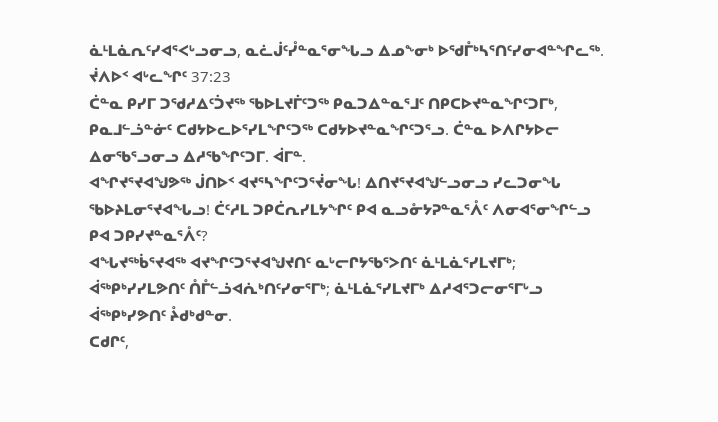ᓈᒻᒪᓈᕆᑦᓯᐊᕐᐸᒡᓗᓂᓗ, ᓇᓛᒎᑦᓮᓐᓇᕐᓂᖓᓗ ᐃᓄᖕᓂᒃ ᐅᖁᒤᒃᓴᕐᑎᑦᓯᓂᐊᓐᖏᓚᖅ.
ᔫᐱᐅᑉ ᐊᒡᓚᖏᑦ 37:23
ᑖᓐᓇ ᑭᓯᒥ ᑐᖁᓱᐃᑦᑑᔪᖅ ᖃᐅᒪᔪᒦᑦᑐᖅ ᑭᓇᑐᐃᓐᓇᕐᒧᑦ ᑎᑭᑕᐅᔪᓐᓇᖏᑦᑐᒥᒃ, ᑭᓇᒧᓪᓘᓐᓃᑦ ᑕᑯᔭᐅᓚᐅᕐᓯᒪᖏᑦᑐᖅ ᑕᑯᔭᐅᔪᓐᓇᖏᑦᑐᕐᓗ. ᑖᓐᓇ ᐅᐱᒋᔭᐅᓕ ᐃᓂᖃᕐᓗᓂᓗ ᐃᓱᖃᖏᑦᑐᒥ. ᐋᒥᓐ.
ᐊᖏᔪᕐᔪᐊᖑᕗᖅ ᒎᑎᐅᑉ ᐊᔪᕐᓴᖏᑦᑐᕐᔫᓂᖓ! ᐃᑎᔪᕐᔪᐊᖑᓪᓗᓂᓗ ᓯᓚᑐᓂᖓ ᖃᐅᔨᒪᓂᕐᔪᐊᖓᓗ! ᑖᑦᓱᒪ ᑐᑭᑖᕆᓯᒪᔭᖏᑦ ᑭᐊ ᓇᓗᓁᔭᕈᓐᓇᕐᐰᑦ ᐱᓂᐊᕐᓂᖏᓪᓗ ᑭᐊ ᑐᑭᓯᔪᓐᓇᕐᐰᑦ?
ᐊᖓᔪᖅᑳᕐᔪᐊᖅ ᐊᔪᖏᑦᑐᕐᔪᐊᖑᔪᑎᑦ ᓇᒡᓕᒋᔭᖃᕐᐳᑎᑦ ᓈᒻᒪᓈᕐᓯᒪᔪᒥᒃ; ᐋᖅᑭᒃᓯᓯᒪᕗᑎᑦ ᑍᒤᓪᓘᐊᕇᒃᑎᑦᓯᓂᕐᒥᒃ; ᓈᒻᒪᓈᕐᓯᒪᔪᒥᒃ ᐃᓱᐊᕐᑐᓕᓂᕐᒥᒡᓗ ᐋᖅᑭᒃᓯᕗᑎᑦ ᔧᑯᒃᑯᓐᓂ.
ᑕᑯᒋᑦ,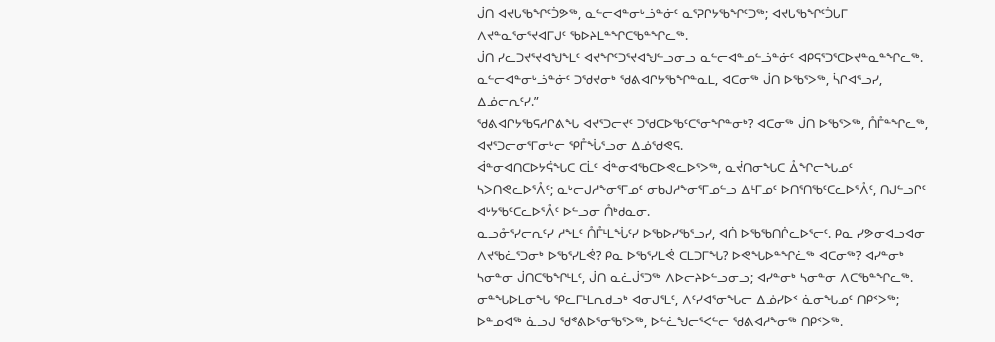ᒎᑎ ᐊᔪᒐᖃᖏᑦᑑᕗᖅ, ᓇᓪᓕᐊᓐᓂᒡᓘᓐᓃᑦ ᓇᕐᕈᒋᔭᖃᖏᑦᑐᖅ; ᐊᔪᒐᖃᖏᑦᑑᒐᒥ ᐱᔪᓐᓇᕐᓂᕐᔪᐊᒥᒍᑦ ᖃᐅᔨᒪᓐᖏᑕᖃᓐᖏᓚᖅ.
ᒎᑎ ᓯᓚᑐᔪᕐᔪᐊᖑᖕᒪᑦ ᐊᔪᖏᑦᑐᕐᔪᐊᖑᓪᓗᓂᓗ ᓇᓪᓕᐊᓐᓄᓪᓘᓐᓃᑦ ᐊᑭᕋᕐᑐᕐᑕᐅᔪᓐᓇᓐᖏᓚᖅ.
ᓇᓪᓕᐊᓐᓂᒡᓘᓐᓃᑦ ᑐᖁᔪᓂᒃ ᖁᕕᐊᒋᔭᖃᖏᓐᓇᒪ, ᐊᑕᓂᖅ ᒎᑎ ᐅᖃᕐᐳᖅ, ᓵᒋᐊᕐᓗᓯ, ᐃᓅᓕᕆᑦᓯ.”
ᖁᕕᐊᒋᔭᖃᕋᓱᒋᕕᖓ ᐊᔪᕐᑐᓕᔪᑦ ᑐᖁᑕᐅᖃᑦᑕᕐᓂᖏᓐᓂᒃ? ᐊᑕᓂᖅ ᒎᑎ ᐅᖃᕐᐳᖅ, ᑍᒤᓐᖏᓚᖅ, ᐊᔪᕐᑐᓕᓂᕐᒥᓂᒡᓕ ᕿᒤᖔᕐᓗᓂ ᐃᓅᖁᕙᕋ.
ᐋᓐᓂᐊᑎᑕᐅᔭᕌᖓᑕ ᑕᒫᑦ ᐋᓐᓂᐊᖃᑕᐅᕙᓚᐅᕐᐳᖅ, ᓇᔫᑎᓂᖓᑕ ᐂᖏᓕᖓᓄᑦ ᓴᐳᑎᕙᓚᐅᕐᐰᑦ; ᓇᒡᓕᒍᓱᖕᓂᕐᒥᓄᑦ ᓂᑲᒍᓱᖕᓂᕐᒥᓄᓪᓗ ᐃᒻᒥᓄᑦ ᐅᑎᕐᑎᖃᑦᑕᓚᐅᕐᐰᑦ, ᑎᒍᓪᓗᒋᑦ ᐊᒡᔭᖃᑦᑕᓚᐅᕐᐰᑦ ᐅᓪᓗᓂ ᑍᒃᑯᓇᓂ.
ᓇᓗᓁᕐᓯᓕᕆᑦᓯ ᓱᖕᒪᑦ ᑍᒤᒻᒪᖔᑦᓯ ᐅᖃᐅᓯᖃᕐᓗᓯ, ᐊᑏ ᐅᖃᖃᑎᒌᓚᐅᕐᓕᑦ. ᑭᓇ ᓯᕗᓂᐊᓗᐊᓂ ᐱᔪᖃᓛᕐᑐᓂᒃ ᐅᖃᕐᓯᒪᕚ? ᑭᓇ ᐅᖃᕐᓯᒪᕚ ᑕᒪᑐᒥᖓ? ᐅᕙᖓᐅᓐᖏᓛᖅ ᐊᑕᓂᖅ? ᐊᓯᓐᓂᒃ ᓴᓂᓐᓂ ᒎᑎᑕᖃᖏᒻᒪᑦ, ᒎᑎ ᓇᓛᒎᕐᑐᖅ ᐱᐅᓕᔨᐅᓪᓗᓂᓗ; ᐊᓯᓐᓂᒃ ᓴᓂᓐᓂ ᐱᑕᖃᓐᖏᓚᖅ.
ᓂᓐᖓᐅᒪᓂᖓ ᕿᓚᒥᒻᒪᕆᑯᓗᒃ ᐊᓂᒍᕐᒪᑦ, ᐱᑦᓯᐊᕐᓂᖓᓕ ᐃᓅᓯᐅᑉ ᓈᓂᖓᓄᑦ ᑎᑭᑉᐳᖅ; ᐅᓐᓄᐊᖅ ᓈᓗᒍ ᖁᕝᕕᐅᕐᓂᖃᕐᐳᖅ, ᐅᓪᓛᖑᓕᕐᐸᓪᓕ ᖁᕕᐊᓱᖕᓂᖅ ᑎᑭᑉᐳᖅ.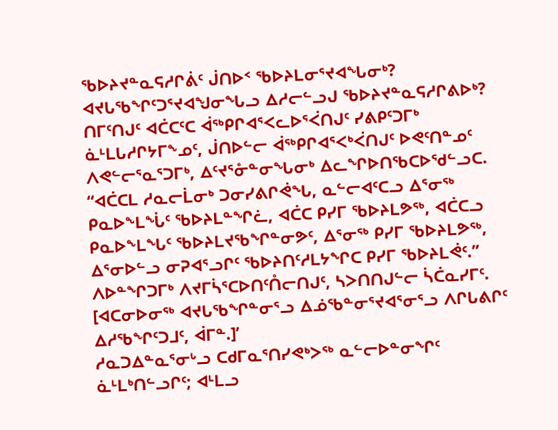ᖃᐅᔨᔪᓐᓇᕋᓱᒋᕖᑦ ᒎᑎᐅᑉ ᖃᐅᔨᒪᓂᕐᔪᐊᖓᓂᒃ? ᐊᔪᒐᖃᖏᑦᑐᕐᔪᐊᖑᓂᖓᓗ ᐃᓱᓕᓪᓗᒍ ᖃᐅᔨᔪᓐᓇᕋᓱᒋᕕᐅᒃ?
ᑎᒥᑦᑎᒍᑦ ᐊᑖᑕᑦᑕ ᐋᖅᑭᒋᐊᕐᐸᓚᐅᕐᐹᑎᒍᑦ ᓯᕕᑭᑦᑐᒥᒃ ᓈᒻᒪᒐᓱᒋᔭᒥᖕᓄᑦ, ᒎᑎᐅᓪᓕ ᐋᖅᑭᒋᐊᕐᐸᒃᐹᑎᒍᑦ ᐅᕙᑦᑎᓐᓄᑦ ᐱᕙᓪᓕᕐᓇᕐᑐᒥᒃ, ᐃᑦᔪᕐᓁᓐᓂᖓᓂᒃ ᐃᓚᖏᐅᑎᖃᑕᐅᖁᓪᓗᑕ.
“ᐊᑖᑕᒪ ᓱᓇᓕᒫᓂᒃ ᑐᓂᓯᕕᒋᕚᖓ, ᓇᓪᓕᐊᑦᑕᓗ ᐃᕐᓂᖅ ᑭᓇᐅᖕᒪᖔᑦ ᖃᐅᔨᒪᓐᖏᓛ, ᐊᑖᑕ ᑭᓯᒥ ᖃᐅᔨᒪᕗᖅ, ᐊᑖᑕᓗ ᑭᓇᐅᖕᒪᖓᑦ ᖃᐅᔨᒪᔪᖃᖏᓐᓂᕗᑦ, ᐃᕐᓂᖅ ᑭᓯᒥ ᖃᐅᔨᒪᕗᖅ, ᐃᕐᓂᐅᓪᓗ ᓂᕈᐊᕐᓗᒋᑦ ᖃᐅᔨᑎᑦᓱᒪᔭᖏᑕ ᑭᓯᒥ ᖃᐅᔨᒪᕚᑦ.”
ᐱᐅᓐᖏᑐᒥᒃ ᐱᔪᒥᓵᕐᑕᐅᑎᑦᑍᓕᑎᒍᑦ, ᓴᐳᑎᑎᒍᓪᓕ ᓵᑖᓇᓯᒥᑦ. [ᐊᑕᓂᐅᓂᖅ ᐊᔪᒐᖃᖏᓐᓂᕐᓗ ᐃᓅᖃᓐᓂᕐᔪᐊᕐᓂᕐᓗ ᐱᒋᒐᕕᒋᑦ ᐃᓱᖃᖏᑦᑐᒧᑦ, ᐋᒥᓐ.]’
ᓱᓇᑐᐃᓐᓇᕐᓂᒡᓗ ᑕᑯᒥᓇᕐᑎᓯᕙᒃᐳᖅ ᓇᓪᓕᐅᓐᓂᖏᑦ ᓈᒻᒪᒃᑎᓪᓗᒋᑦ; ᐊᒻᒪᓗ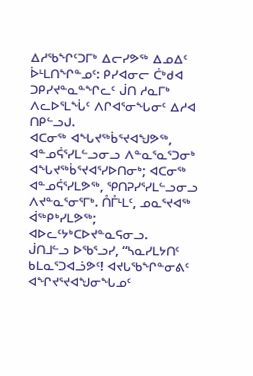ᐃᓱᖃᖏᑦᑐᒥᒃ ᐃᓕᓯᕗᖅ ᐃᓄᐃᑦ ᐆᒻᒪᑎᖏᓐᓄᑦ: ᑭᓯᐊᓂᓕ ᑖᒃᑯᐊ ᑐᑭᓯᔪᓐᓇᓐᖏᓚᑦ ᒎᑎ ᓱᓇᒥᒃ ᐱᓚᐅᕐᒪᖔᑦ ᐱᒋᐊᕐᓂᖓᓂᑦ ᐃᓱᐊ ᑎᑭᓪᓗᒍ.
ᐊᑕᓂᖅ ᐊᖓᔪᖅᑳᕐᔪᐊᖑᕗᖅ, ᐊᓐᓄᕌᕐᓯᒪᓪᓗᓂᓗ ᐱᓐᓇᕐᓇᕐᑐᓂᒃ ᐊᖓᔪᖅᑳᕐᔪᐊᕐᓯᐅᑎᓂᒃ; ᐊᑕᓂᖅ ᐊᓐᓄᕌᕐᓯᒪᕗᖅ, ᕿᑎᕈᓯᕐᓯᒪᓪᓗᓂᓗ ᐱᔪᓐᓇᕐᓂᕐᒥᒃ. ᑍᒤᒻᒪᑦ, ᓄᓇᕐᔪᐊᖅ ᐋᖅᑭᒃᓯᒪᕗᖅ; ᐊᐅᓚᑦᔭᒃᑕᐅᔪᓐᓇᕋᓂᓗ.
ᒎᑎᒧᓪᓗ ᐅᖃᕐᓗᓯ, “ᓴᓇᓯᒪᔭᑎᑦ ᑲᒪᓇᕐᑐᐊᓘᕗᑦ! ᐊᔪᒐᖃᖏᓐᓂᕕᑦ ᐊᖏᔪᕐᔪᐊᖑᓂᖓᓄᑦ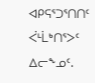ᐊᑭᕋᕐᑐᕐᑎᑎᑦ ᐹᒻᒫᒃᑎᕐᐳᑦ ᐃᓕᖕᓄᑦ.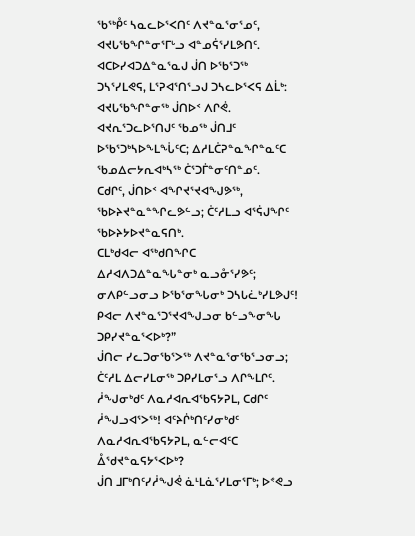ᖃᖅᑬᑦ ᓴᓇᓚᐅᕐᐸᑎᑦ ᐱᔪᓐᓇᕐᓂᕐᓄᑦ, ᐊᔪᒐᖃᖏᓐᓂᕐᒥᒡᓗ ᐊᓐᓄᕌᕐᓯᒪᕗᑎᑦ.
ᐊᑕᐅᓯᐊᑐᐃᓐᓇᕐᓇᒍ ᒎᑎ ᐅᖃᕐᑐᖅ ᑐᓴᕐᓯᒪᕙᕋ, ᒪᕐᕈᐊᕐᑎᕐᓗᒍ ᑐᓴᓚᐅᕐᐸᕋ ᐃᒫᒃ: ᐊᔪᒐᖃᖏᓐᓂᖅ ᒎᑎᐅᑉ ᐱᒋᕚ.
ᐊᔪᕆᕐᑐᓚᐅᕐᑎᒍᑦ ᖃᓄᖅ ᒎᑎᒧᑦ ᐅᖃᕐᑐᒃᓴᐅᖕᒪᖔᑦᑕ; ᐃᓱᒪᑖᕈᓐᓇᖏᓐᓇᑦᑕ ᖃᓄᐃᓕᔭᕆᐊᒃᓴᖅ ᑖᕐᑐᒦᓐᓂᑦᑎᓐᓄᑦ.
ᑕᑯᒋᑦ, ᒎᑎᐅᑉ ᐊᖏᔪᕐᔪᐊᖑᕗᖅ, ᖃᐅᔨᔪᓐᓇᓐᖏᓚᕗᓪᓗ; ᑖᑦᓱᒪᓗ ᐊᕐᕌᒍᖏᑦ ᖃᐅᔨᔭᐅᔪᓐᓇᕋᑎᒃ.
ᑕᒪᒃᑯᐊᓕ ᐊᖅᑯᑎᖏᑕ ᐃᓱᐊᐱᑐᐃᓐᓇᖓᓐᓂᒃ ᓇᓗᓁᕐᓯᕗᑦ; ᓂᐱᑭᓪᓗᓂᓗ ᐅᖃᕐᓂᖓᓂᒃ ᑐᓴᒐᓛᒃᓯᒪᕗᒍᑦ! ᑭᐊᓕ ᐱᔪᓐᓇᕐᑐᕐᔪᐊᖑᓗᓂ ᑲᓪᓗᖕᓂᖓ ᑐᑭᓯᔪᓐᓇᕐᐸᐅᒃ?”
ᒎᑎᓕ ᓯᓚᑐᓂᖃᕐᐳᖅ ᐱᔪᓐᓇᕐᓂᖃᕐᓗᓂᓗ; ᑖᑦᓱᒪ ᐃᓕᓯᒪᓂᖅ ᑐᑭᓯᒪᓂᕐᓗ ᐱᒋᖕᒪᒋᑦ.
ᓲᖑᓂᒃᑯᑦ ᐱᓇᓱᐊᕆᐊᖃᕋᔭᕈᒪ, ᑕᑯᒋᑦ ᓲᖑᓗᐊᕐᐳᖅ! ᐊᑦᔨᒌᒃᑎᑦᓯᓂᒃᑯᑦ ᐱᓇᓱᐊᕆᐊᖃᕋᔭᕈᒪ, ᓇᓪᓕᐊᑦᑕ ᐂᖁᔪᓐᓇᕋᔭᕐᐸᐅᒃ?
ᒎᑎ ᒧᒥᒃᑎᑦᓯᓲᖑᕚ ᓈᒻᒪᓈᕐᓯᒪᓂᕐᒥᒃ; ᐅᕝᕙᓗ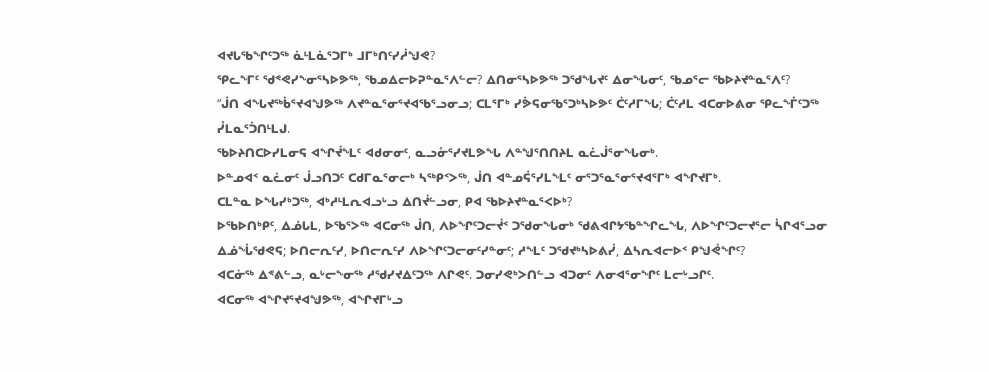ᐊᔪᒐᖃᖏᑦᑐᖅ ᓈᒻᒪᓈᕐᑐᒥᒃ ᒧᒥᒃᑎᑦᓯᓲᖑᕙ?
ᕿᓚᖕᒥᑦ ᖁᕝᕙᓯᖕᓂᕐᓴᐅᕗᖅ, ᖃᓄᐃᓕᐅᕈᓐᓇᕐᐱᓪᓕ? ᐃᑎᓂᕐᓴᐅᕗᖅ ᑐᖁᖓᔪᑦ ᐃᓂᖓᓂᑦ, ᖃᓄᕐᓕ ᖃᐅᔨᔪᓐᓇᕐᐱᑦ?
“ᒎᑎ ᐊᖓᔪᖅᑳᕐᔪᐊᖑᕗᖅ ᐱᔪᓐᓇᕐᓂᕐᔪᐊᖃᕐᓗᓂᓗ; ᑕᒪᕐᒥᒃ ᓯᕘᕋᓂᖃᕐᑐᒃᓴᐅᕗᑦ ᑖᑦᓱᒥᖓ; ᑖᑦᓱᒪ ᐊᑕᓂᐅᕕᓂ ᕿᓚᖕᒦᑦᑐᖅ ᓮᒪᓇᕐᑑᑎᒻᒪᒍ.
ᖃᐅᔨᑎᑕᐅᓯᒪᓂᕋ ᐊᖏᔫᖕᒪᑦ ᐊᑯᓂᓂᑦ, ᓇᓗᓁᕐᓯᔪᒪᕗᖓ ᐱᓐᖑᕐᑎᑎᔨᒪ ᓇᓛᒎᕐᓂᖓᓂᒃ.
ᐅᓐᓄᐊᑉ ᓇᓛᓂᑦ ᒎᓗᑎᑐᑦ ᑕᑯᒥᓇᕐᓂᓕᒃ ᓴᖅᑭᑉᐳᖅ, ᒎᑎ ᐊᓐᓄᕌᕐᓯᒪᖕᒪᑦ ᓂᕐᑐᕐᓇᕐᓂᕐᔪᐊᕐᒥᒃ ᐊᖏᔪᒥᒃ.
ᑕᒪᓐᓇ ᐅᖓᓯᒃᑐᖅ, ᐊᒃᓱᒻᒪᕆᐊᓗᒡᓗ ᐃᑎᔫᓪᓗᓂ, ᑭᐊ ᖃᐅᔨᔪᓐᓇᕐᐸᐅᒃ?
ᐅᖃᐅᑎᒃᑭᑦ, ᐃᓅᒐᒪ, ᐅᖃᕐᐳᖅ ᐊᑕᓂᖅ ᒎᑎ, ᐱᐅᖏᑦᑐᓕᔫᑉ ᑐᖁᓂᖓᓂᒃ ᖁᕕᐊᒋᔭᖃᓐᖏᓚᖓ, ᐱᐅᖏᑦᑐᓕᔪᕐᓕ ᓵᒋᐊᕐᓗᓂ ᐃᓅᖔᖁᕙᕋ; ᐅᑎᓕᕆᑦᓯ, ᐅᑎᓕᕆᑦᓯ ᐱᐅᖏᑦᑐᓕᓂᑦᓯᓐᓂᑦ; ᓱᖕᒪᑦ ᑐᖁᔪᒃᓴᐅᕕᓰ, ᐃᓴᕆᐊᓕᐅᑉ ᑭᖑᕚᖏᑦ?
ᐊᑕᓃᖅ ᐃᕝᕕᓪᓗ, ᓇᒡᓕᖕᓂᖅ ᓱᖁᓯᔪᐃᑦᑐᖅ ᐱᒋᕙᑦ. ᑐᓂᓯᕙᒃᐳᑎᓪᓗ ᐊᑐᓂᑦ ᐱᓂᐊᕐᓂᖏᑦ ᒪᓕᒡᓗᒋᑦ.
ᐊᑕᓂᖅ ᐊᖏᔪᕐᔪᐊᖑᕗᖅ, ᐊᖏᔪᒥᒡᓗ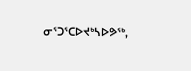ᓂᕐᑐᕐᑕᐅᔪᒃᓴᐅᕗᖅ,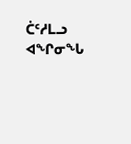ᑖᑦᓱᒪᓗ ᐊᖏᓂᖓ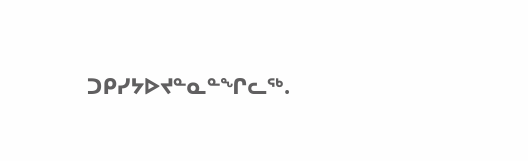ᑐᑭᓯᔭᐅᔪᓐᓇᓐᖏᓚᖅ.